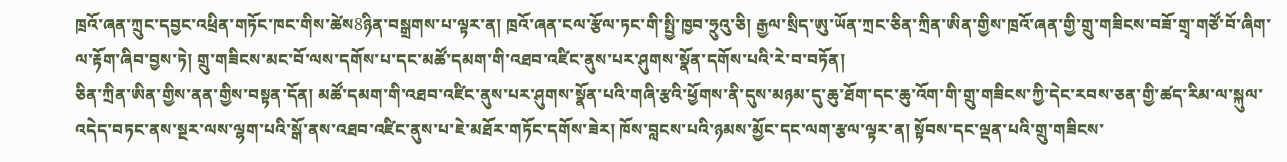ཁྲའོ་ཞན་ཀྲུང་དབྱང་འཕྲིན་གཏོང་ཁང་གིས་ཚེས8ཉིན་བསྒྲགས་པ་ལྟར་ན། ཁྲའོ་ཞན་ངལ་རྩོལ་ཏང་གི་སྤྱི་ཁྱབ་ཧྲུའུ་ཅི། རྒྱལ་སྲིད་ཨུ་ཡོན་ཀྲང་ཅིན་ཀྲིན་ཨིན་གྱིས་ཁྲའོ་ཞན་གྱི་གྲུ་གཟིངས་བཟོ་གྲྭ་གཙོ་བོ་ཞིག་ལ་རྟོག་ཞིབ་བྱས་ཏེ། གྲུ་གཟིངས་མང་བོ་ལས་དགོས་པ་དང་མཚོ་དམག་གི་འཐབ་འཛིང་ནུས་པར་ཤུགས་སྣོན་དགོས་པའི་རེ་བ་བཏོན།
ཅིན་ཀྲིན་ཨིན་གྱིས་ནན་གྱིས་བསྟན་དོན། མཚོ་དམག་གི་འཐབ་འཛིང་ནུས་པར་ཤུགས་སྣོན་པའི་གཞི་རྩའི་ཕྱོགས་ནི་དུས་མཉམ་དུ་ཆུ་ཐོག་དང་ཆུ་འོག་གི་གྲུ་གཟིངས་ཀྱི་དེང་རབས་ཅན་གྱི་ཚད་རིམ་ལ་སྐུལ་འདེད་བཏང་ནས་སྔར་ལས་ལྷག་པའི་སྒོ་ནས་འཐབ་འཛིང་ནུས་པ་ཇེ་མཐོར་གཏོང་དགོས་ཟེར། ཁོས་བླངས་པའི་ཉམས་མྱོང་དང་ལག་རྩལ་ལྟར་ན། སྟོབས་དང་ལྡན་པའི་གྲུ་གཟིངས་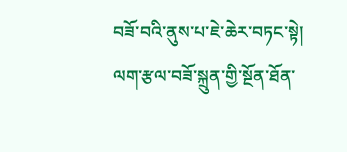བཟོ་བའི་ནུས་པ་ཇེ་ཆེར་བཏང་སྟེ། ལག་རྩལ་བཟོ་སྐྲུན་གྱི་སྔོན་ཐོན་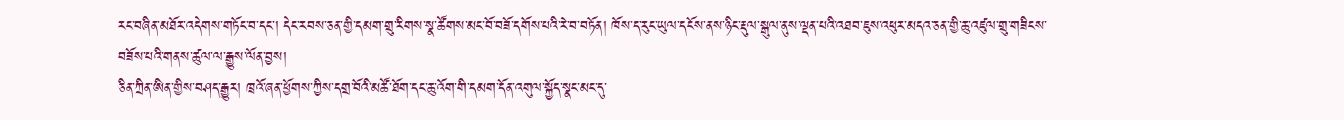རང་བཞིན་མཐོར་འདེགས་གཏོང་བ་དང་། དེང་རབས་ཅན་གྱི་དམག་གྲུ་རིགས་སྣ་ཚོགས་མང་བོ་བཟོ་དགོས་པའི་རེ་བ་བཏོན། ཁོས་ད་རུང་ཡུལ་དངོས་ནས་ཉིང་རྡུལ་སྒུལ་ནུས་ལྡན་པའི་འཐབ་ཇུས་འཕུར་མདའ་ཅན་གྱི་ཆུ་འཛུལ་གྲུ་གཟིངས་བཟོས་པའི་གནས་ཚུལ་ལ་རྒྱུས་ལོན་བྱས།
ཅིན་ཀྲིན་ཨིན་གྱིས་བཤད་རྒྱུར། ཁྲའོ་ཞན་ཕྱོགས་ཀྱིས་དགྲ་བོའི་མཚོ་ཐོག་དང་ཆུ་འོག་གི་དམག་དོན་འགུལ་སྐྱོད་སྣང་མང་དུ་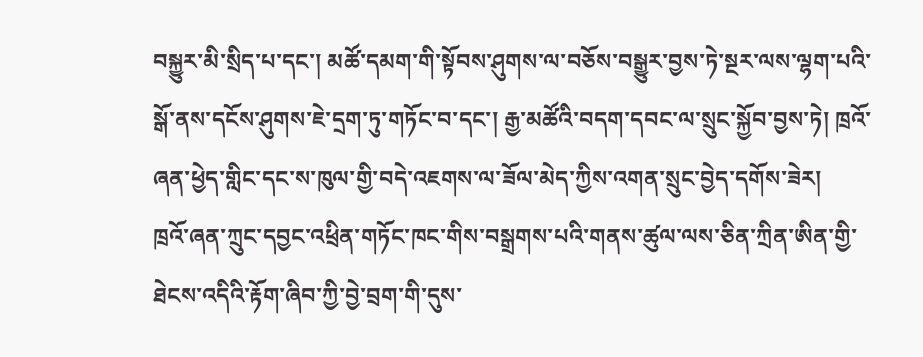བསྐྱུར་མི་སྲིད་པ་དང་། མཚོ་དམག་གི་སྟོབས་ཤུགས་ལ་བཅོས་བསྒྱུར་བྱས་ཏེ་སྔར་ལས་ལྷག་པའི་སྒོ་ནས་དངོས་ཤུགས་ཇེ་དྲག་ཏུ་གཏོང་བ་དང་། རྒྱ་མཚོའི་བདག་དབང་ལ་སྲུང་སྐྱོབ་བྱས་ཏེ། ཁྲའོ་ཞན་ཕྱེད་གླིང་དང་ས་ཁུལ་གྱི་བདེ་འཇགས་ལ་ཟོལ་མེད་ཀྱིས་འགན་སྲུང་བྱེད་དགོས་ཟེར།
ཁྲའོ་ཞན་ཀྲུང་དབྱང་འཕྲིན་གཏོང་ཁང་གིས་བསྒྲགས་པའི་གནས་ཚུལ་ལས་ཅིན་ཀྲིན་ཨིན་གྱི་ཐེངས་འདིའི་རྟོག་ཞིབ་ཀྱི་བྱེ་བྲག་གི་དུས་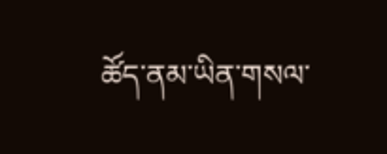ཚོད་ནམ་ཡིན་གསལ་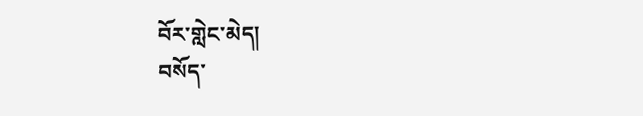བོར་གླེང་མེད།
བསོད་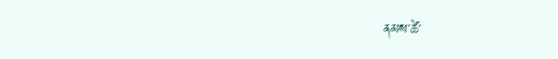ནམས་ཚེ་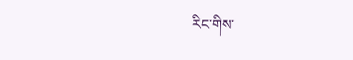རིང་གིས་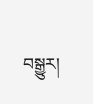བསྒྱུར།